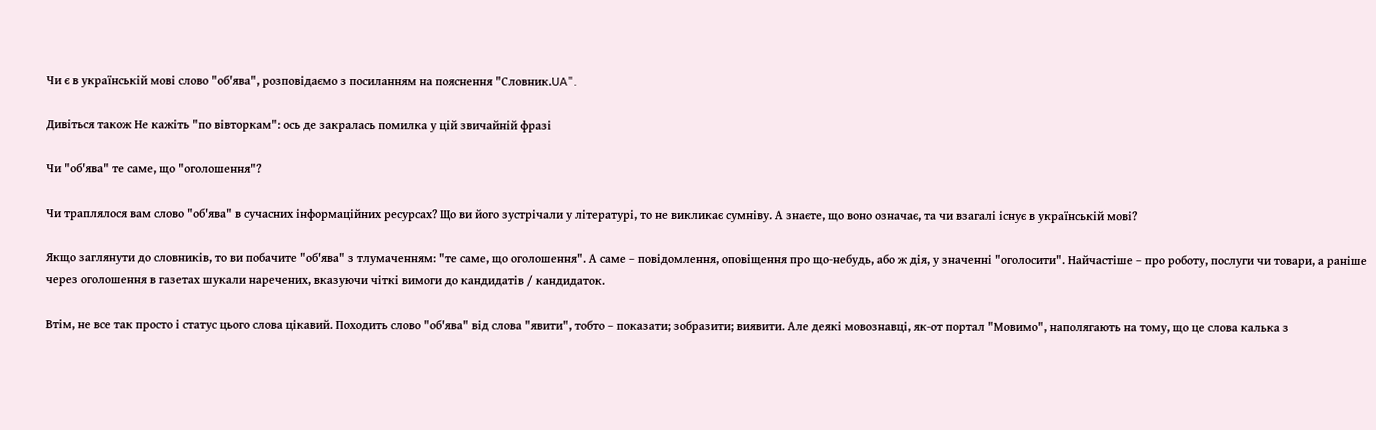Чи є в українській мові слово "об'ява", розповідаємо з посиланням на пояснення "Словник.UA".

Дивіться також Не кажіть "по вівторкам": ось де закралась помилка у цій звичайній фразі

Чи "об'ява" те саме, що "оголошення"?

Чи траплялося вам слово "об'ява" в сучасних інформаційних ресурсах? Що ви його зустрічали у літературі, то не викликає сумніву. А знаєте, що воно означає, та чи взагалі існує в українській мові?

Якщо заглянути до словників, то ви побачите "об'ява" з тлумаченням: "те саме, що оголошення". А саме – повідомлення, оповіщення про що-небудь, або ж дія, у значенні "оголосити". Найчастіше – про роботу, послуги чи товари, а раніше через оголошення в газетах шукали наречених, вказуючи чіткі вимоги до кандидатів / кандидаток.

Втім, не все так просто і статус цього слова цікавий. Походить слово "об'ява" від слова "явити", тобто – показати; зобразити; виявити. Але деякі мовознавці, як-от портал "Мовимо", наполягають на тому, що це слова калька з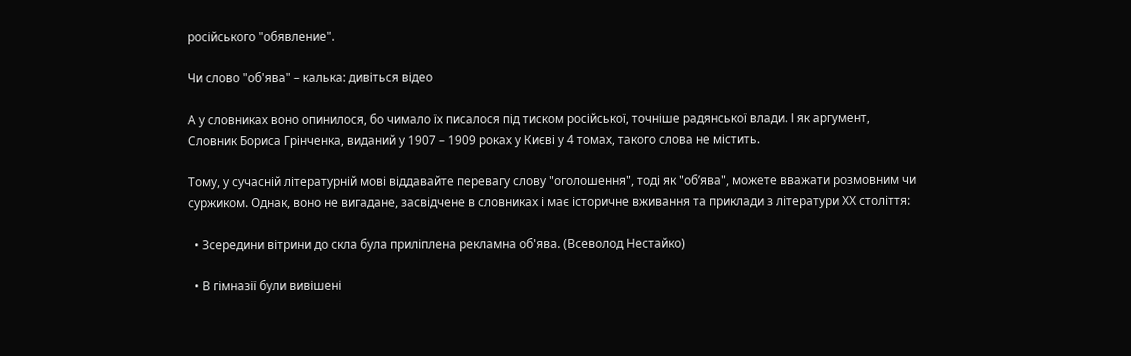російського "обявление".

Чи слово "об'ява" – калька: дивіться відео

А у словниках воно опинилося, бо чимало їх писалося під тиском російської, точніше радянської влади. І як аргумент, Словник Бориса Грінченка, виданий у 1907 – 1909 роках у Києві у 4 томах, такого слова не містить.

Тому, у сучасній літературній мові віддавайте перевагу слову "оголошення", тоді як "об’ява", можете вважати розмовним чи суржиком. Однак, воно не вигадане, засвідчене в словниках і має історичне вживання та приклади з літератури ХХ століття:

  • Зсередини вітрини до скла була приліплена рекламна об'ява. (Всеволод Нестайко)

  • В гімназії були вивішені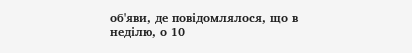об'яви, де повідомлялося, що в неділю, о 10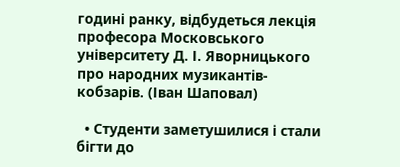годині ранку, відбудеться лекція професора Московського університету Д. І. Яворницького про народних музикантів-кобзарів. (Іван Шаповал)

  • Студенти заметушилися і стали бігти до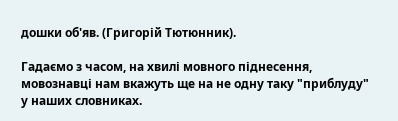дошки об'яв. (Григорій Тютюнник).

Гадаємо з часом, на хвилі мовного піднесення, мовознавці нам вкажуть ще на не одну таку "приблуду" у наших словниках.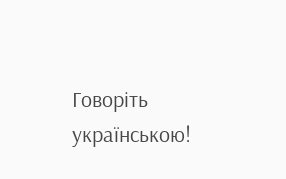Говоріть українською!